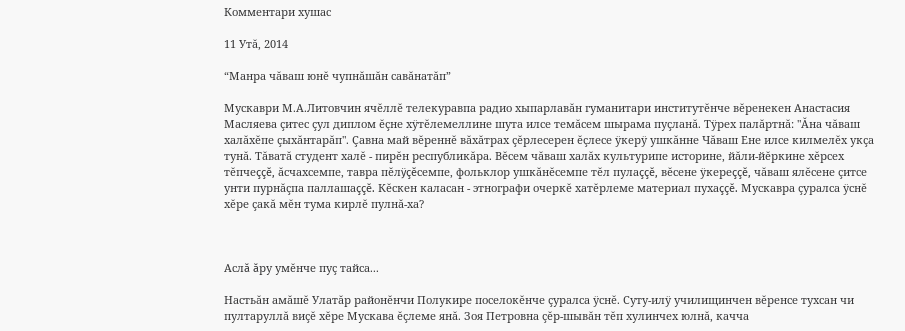Комментари хушас

11 Утă, 2014

“Манра чăваш юнĕ чупнăшăн савăнатăп”

Мускаври М.А.Литовчин ячĕллĕ телекуравпа радио хыпарлавăн гуманитари институтĕнче вĕренекен Анастасия Масляева çитес çул диплом ĕçне хÿтĕлемеллине шута илсе темăсем шырама пуçланă. Тÿрех палăртнă: "Ăна чăваш халăхĕпе çыхăнтарăп". Çавна май вĕреннĕ вăхăтрах çĕрлесерен ĕçлесе ÿкерÿ ушкăнне Чăваш Ене илсе килмелĕх укçа тунă. Тăватă студент халĕ - пирĕн республикăра. Вĕсем чăваш халăх культурипе историне, йăли-йĕркине хĕрсех тĕпчеççĕ, ăсчахсемпе, тавра пĕлÿçĕсемпе, фольклор ушкăнĕсемпе тĕл пулаççĕ, вĕсене ÿкереççĕ, чăваш ялĕсене çитсе унти пурнăçпа паллашаççĕ. Кĕскен каласан - этнографи очеркĕ хатĕрлеме материал пухаççĕ. Мускавра çуралса ÿснĕ хĕре çакă мĕн тума кирлĕ пулнă-ха?



Аслă ăру умĕнче пуç тайса...

Настьăн амăшĕ Улатăр районĕнчи Полукире поселокĕнче çуралса ÿснĕ. Суту-илÿ училищинчен вĕренсе тухсан чи пултаруллă виçĕ хĕре Мускава ĕçлеме янă. Зоя Петровна çĕр-шывăн тĕп хулинчех юлнă, качча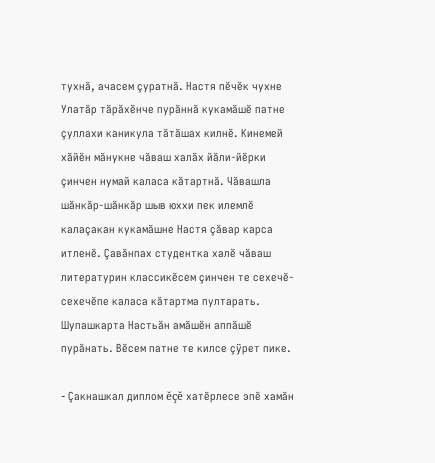тухнă, ачасем çуратнă. Настя пĕчĕк чухне Улатăр тăрăхĕнче пурăннă кукамăшĕ патне çуллахи каникула тăтăшах килнĕ. Кинемей хăйĕн мăнукне чăваш халăх йăли-йĕрки çинчен нумай каласа кăтартнă. Чăвашла шăнкăр-шăнкăр шыв юххи пек илемлĕ калаçакан кукамăшне Настя çăвар карса итленĕ. Çавăнпах студентка халĕ чăваш литературин классикĕсем çинчен те сехечĕ-сехечĕпе каласа кăтартма пултарать. Шупашкарта Настьăн амăшĕн аппăшĕ пурăнать. Вĕсем патне те килсе çÿрет пике.

- Çакнашкал диплом ĕçĕ хатĕрлесе эпĕ хамăн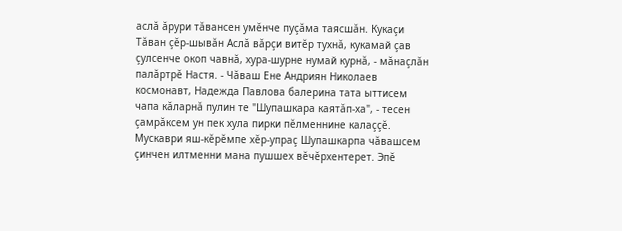аслă ăрури тăвансен умĕнче пуçăма таясшăн. Кукаçи Тăван çĕр-шывăн Аслă вăрçи витĕр тухнă, кукамай çав çулсенче окоп чавнă, хура-шурне нумай курнă, - мăнаçлăн палăртрĕ Настя. - Чăваш Ене Андриян Николаев космонавт, Надежда Павлова балерина тата ыттисем чапа кăларнă пулин те "Шупашкара каятăп-ха", - тесен çамрăксем ун пек хула пирки пĕлменнине калаççĕ. Мускаври яш-кĕрĕмпе хĕр-упраç Шупашкарпа чăвашсем çинчен илтменни мана пушшех вĕчĕрхентерет. Эпĕ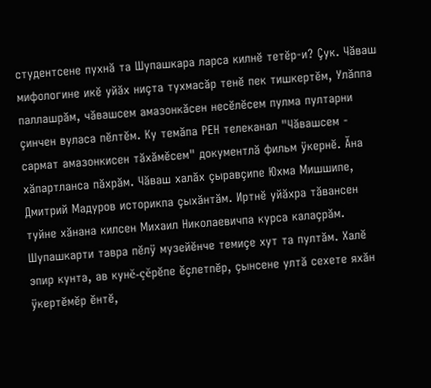студентсене пухнă та Шупашкара ларса килнĕ тетĕр-и? Çук. Чăваш мифологине икĕ уйăх ниçта тухмасăр тенĕ пек тишкертĕм, Улăппа паллашрăм, чăвашсем амазонкăсен несĕлĕсем пулма пултарни çинчен вуласа пĕлтĕм. Ку темăпа РЕН телеканал "Чăвашсем - сармат амазонкисен тăхăмĕсем" документлă фильм ÿкернĕ. Ăна хăпартланса пăхрăм. Чăваш халăх çыравçипе Юхма Мишшипе, Дмитрий Мадуров историкпа çыхăнтăм. Иртнĕ уйăхра тăвансен туйне хăнана килсен Михаил Николаевичпа курса калаçрăм. Шупашкарти тавра пĕлÿ музейĕнче темиçе хут та пултăм. Халĕ эпир кунта, ав кунĕ-çĕрĕпе ĕçлетпĕр, çынсене ултă сехете яхăн ÿкертĕмĕр ĕнтĕ,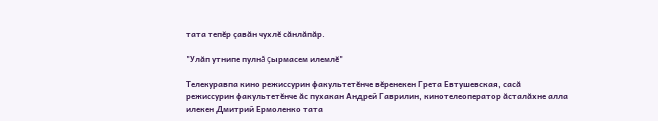тата тепĕр çавăн чухлĕ сăнлăпăр.

"Улăп утнипе пулнă çырмасем илемлĕ"

Телекуравпа кино режиссурин факультетĕнче вĕренекен Грета Евтушевская, сасă режиссурин факультетĕнче ăс пухакан Андрей Гаврилин, кинотелеоператор ăсталăхне алла илекен Дмитрий Ермоленко тата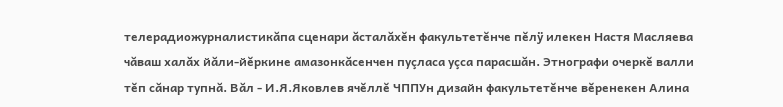телерадиожурналистикăпа сценари ăсталăхĕн факультетĕнче пĕлÿ илекен Настя Масляева чăваш халăх йăли-йĕркине амазонкăсенчен пуçласа уçса парасшăн. Этнографи очеркĕ валли тĕп сăнар тупнă. Вăл - И.Я.Яковлев ячĕллĕ ЧППУн дизайн факультетĕнче вĕренекен Алина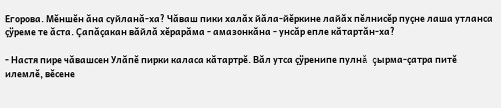Егорова. Мĕншĕн ăна суйланă-ха? Чăваш пики халăх йăла-йĕркине лайăх пĕлнисĕр пуçне лаша утланса çÿреме те ăста. Çапăçакан вăйлă хĕрарăма - амазонкăна - унсăр епле кăтартăн-ха?

- Настя пире чăвашсен Улăпĕ пирки каласа кăтартрĕ. Вăл утса çÿренипе пулнă çырма-çатра питĕ илемлĕ, вĕсене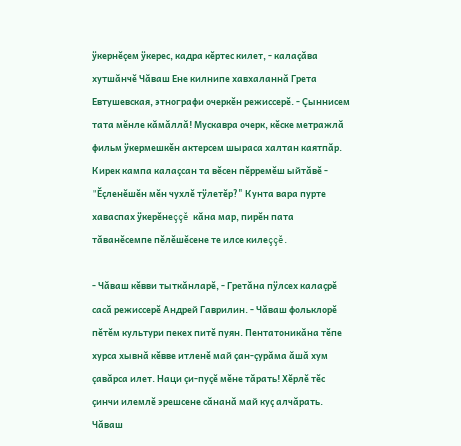ÿкернĕçем ÿкерес, кадра кĕртес килет, - калаçăва хутшăнчĕ Чăваш Ене килнипе хавхаланнă Грета Евтушевская, этнографи очеркĕн режиссерĕ. - Çыннисем тата мĕнле кăмăллă! Мускавра очерк, кĕске метражлă фильм ÿкермешкĕн актерсем шыраса халтан каятпăр. Кирек кампа калаçсан та вĕсен пĕрремĕш ыйтăвĕ - "Ĕçленĕшĕн мĕн чухлĕ тÿлетĕр?" Кунта вара пурте хаваспах ÿкерĕнеççĕ кăна мар, пирĕн пата тăванĕсемпе пĕлĕшĕсене те илсе килеççĕ.

- Чăваш кĕвви тыткăнларĕ, - Гретăна пÿлсех калаçрĕ сасă режиссерĕ Андрей Гаврилин. - Чăваш фольклорĕ пĕтĕм культури пекех питĕ пуян. Пентатоникăна тĕпе хурса хывнă кĕвве итленĕ май çан-çурăма ăшă хум çавăрса илет. Наци çи-пуçĕ мĕне тăрать! Хĕрлĕ тĕс çинчи илемлĕ эрешсене сăнанă май куç алчăрать. Чăваш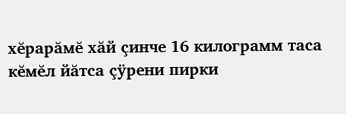хĕрарăмĕ хăй çинче 16 килограмм таса кĕмĕл йăтса çÿрени пирки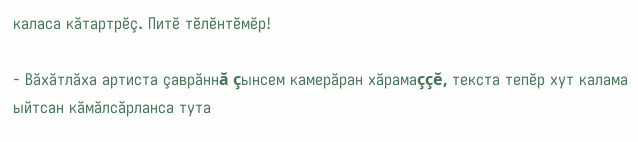каласа кăтартрĕç. Питĕ тĕлĕнтĕмĕр!

- Вăхăтлăха артиста çаврăннă çынсем камерăран хăрамаççĕ, текста тепĕр хут калама ыйтсан кăмăлсăрланса тута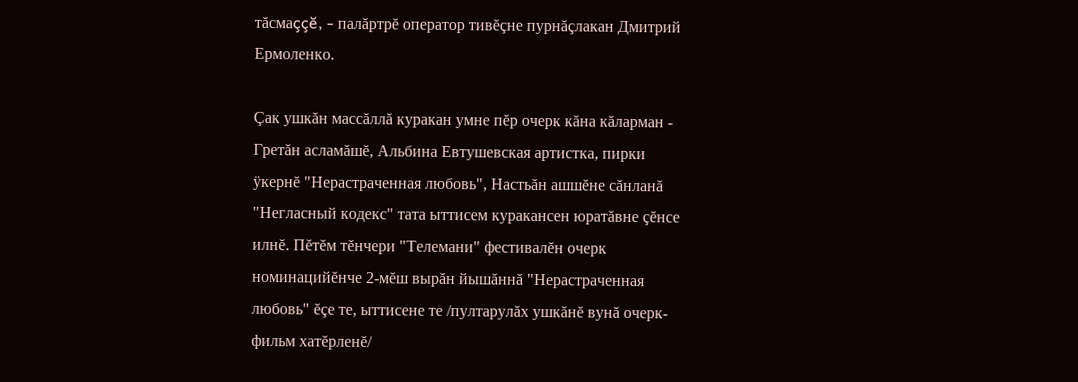тăсмаççĕ, - палăртрĕ оператор тивĕçне пурнăçлакан Дмитрий Ермоленко.

Çак ушкăн массăллă куракан умне пĕр очерк кăна кăларман - Гретăн асламăшĕ, Альбина Евтушевская артистка, пирки ÿкернĕ "Нерастраченная любовь", Настьăн ашшĕне сăнланă "Негласный кодекс" тата ыттисем куракансен юратăвне çĕнсе илнĕ. Пĕтĕм тĕнчери "Телемани" фестивалĕн очерк номинацийĕнче 2-мĕш вырăн йышăннă "Нерастраченная любовь" ĕçе те, ыттисене те /пултарулăх ушкăнĕ вунă очерк-фильм хатĕрленĕ/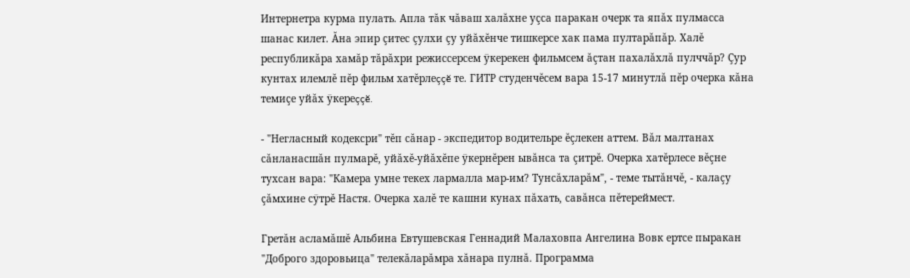Интернетра курма пулать. Апла тăк чăваш халăхне уçса паракан очерк та япăх пулмасса шанас килет. Ăна эпир çитес çулхи çу уйăхĕнче тишкерсе хак пама пултарăпăр. Халĕ республикăра хамăр тăрăхри режиссерсем ÿкерекен фильмсем ăçтан пахалăхлă пулччăр? Çур кунтах илемлĕ пĕр фильм хатĕрлеççĕ те. ГИТР студенчĕсем вара 15-17 минутлă пĕр очерка кăна темиçе уйăх ÿкереççĕ.

- "Негласный кодексри" тĕп сăнар - экспедитор водительре ĕçлекен аттем. Вăл малтанах сăнланасшăн пулмарĕ, уйăхĕ-уйăхĕпе ÿкернĕрен ывăнса та çитрĕ. Очерка хатĕрлесе вĕçне тухсан вара: "Камера умне текех лармалла мар-им? Тунсăхларăм", - теме тытăнчĕ, - калаçу çăмхине сÿтрĕ Настя. Очерка халĕ те кашни кунах пăхать, савăнса пĕтереймест.

Гретăн асламăшĕ Альбина Евтушевская Геннадий Малаховпа Ангелина Вовк ертсе пыракан "Доброго здоровьица" телекăларăмра хăнара пулнă. Программа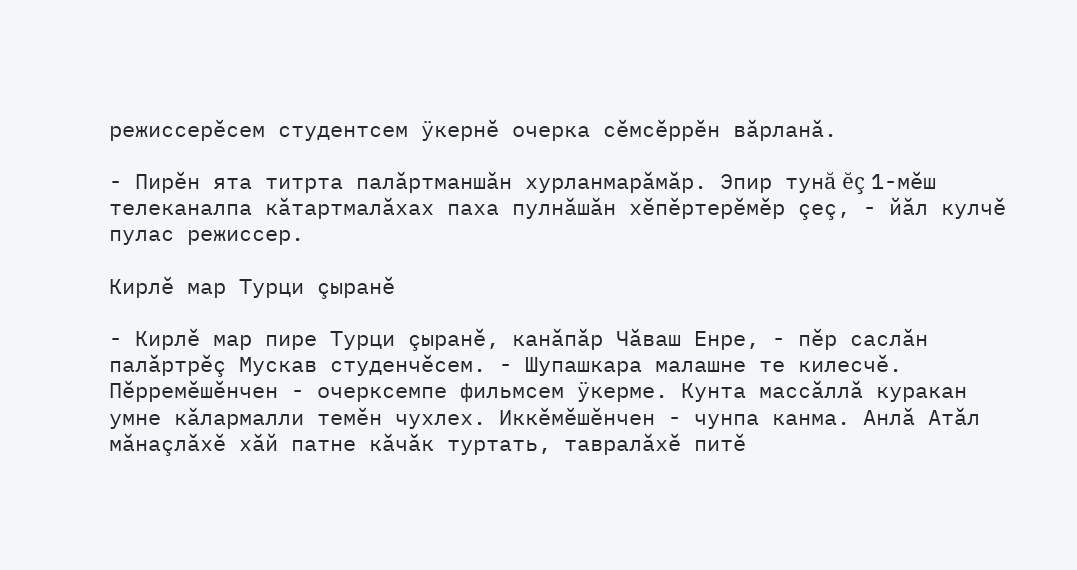режиссерĕсем студентсем ÿкернĕ очерка сĕмсĕррĕн вăрланă.

- Пирĕн ята титрта палăртманшăн хурланмарăмăр. Эпир тунă ĕç 1-мĕш телеканалпа кăтартмалăхах паха пулнăшăн хĕпĕртерĕмĕр çеç, - йăл кулчĕ пулас режиссер.

Кирлĕ мар Турци çыранĕ

- Кирлĕ мар пире Турци çыранĕ, канăпăр Чăваш Енре, - пĕр саслăн палăртрĕç Мускав студенчĕсем. - Шупашкара малашне те килесчĕ. Пĕрремĕшĕнчен - очерксемпе фильмсем ÿкерме. Кунта массăллă куракан умне кăлармалли темĕн чухлех. Иккĕмĕшĕнчен - чунпа канма. Анлă Атăл мăнаçлăхĕ хăй патне кăчăк туртать, тавралăхĕ питĕ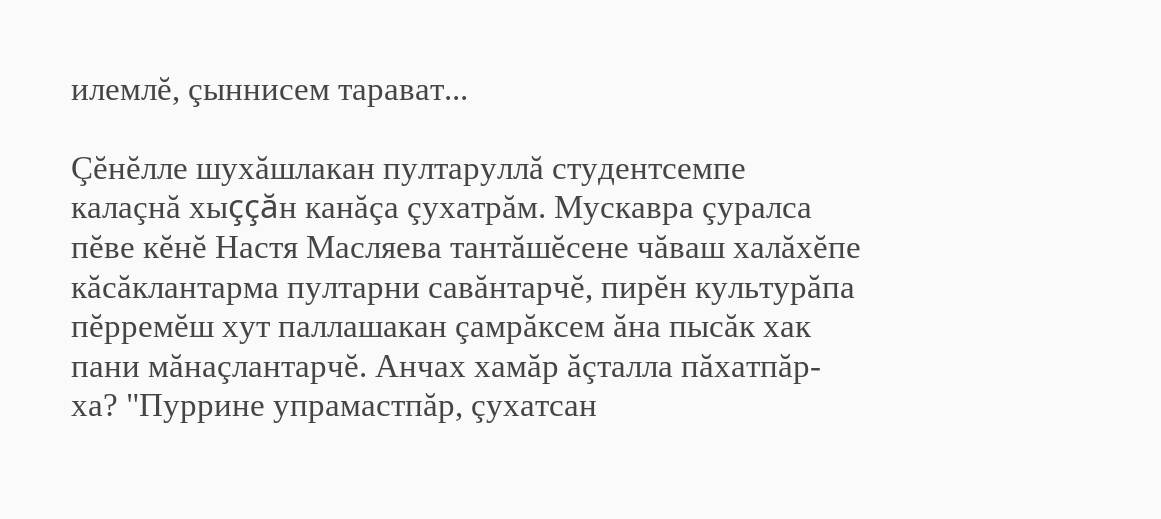илемлĕ, çыннисем тарават...

Çĕнĕлле шухăшлакан пултаруллă студентсемпе калаçнă хыççăн канăçа çухатрăм. Мускавра çуралса пĕве кĕнĕ Настя Масляева тантăшĕсене чăваш халăхĕпе кăсăклантарма пултарни савăнтарчĕ, пирĕн культурăпа пĕрремĕш хут паллашакан çамрăксем ăна пысăк хак пани мăнаçлантарчĕ. Анчах хамăр ăçталла пăхатпăр-ха? "Пуррине упрамастпăр, çухатсан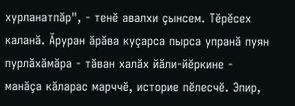хурланатпăр", - тенĕ авалхи çынсем. Тĕрĕсех каланă. Ăруран ăрăва куçарса пырса упранă пуян пурлăхăмăра - тăван халăх йăли-йĕркине - манăçа кăларас марччĕ, историе пĕлесчĕ. Эпир,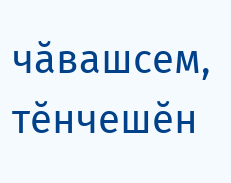чăвашсем, тĕнчешĕн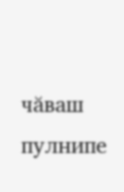чăваш пулнипе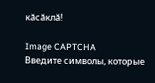кăсăклă!

Image CAPTCHA
Введите символы, которые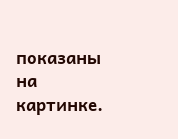показаны на картинке.